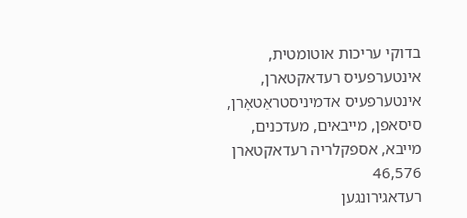בדוקי עריכות אוטומטית, אינטערפעיס רעדאקטארן, אינטערפעיס אדמיניסטראַטאָרן, סיסאפן, מייבאים, מעדכנים, מייבא, אספקלריה רעדאקטארן
46,576
רעדאגירונגען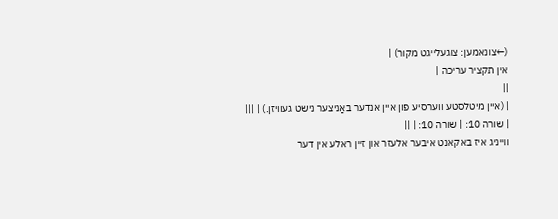(←צונאמען: צוגעלייגט מקור) |
אין תקציר עריכה |
||
| (איין מיטלסטע ווערסיע פון איין אנדער באַניצער נישט געוויזן.) | |||
| שורה 10: | שורה 10: | ||
ווייניג איז באקאנט איבער אלעזר און זיין ראלע אין דער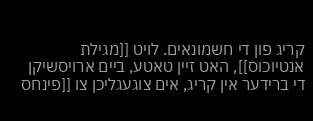קריג פון די חשמונאים. לויט [[מגילת אנטיוכוס]], האט זיין טאטע, ביים ארויסשיקן די ברידער אין קריג, אים צוגעגליכן צו [[פינחס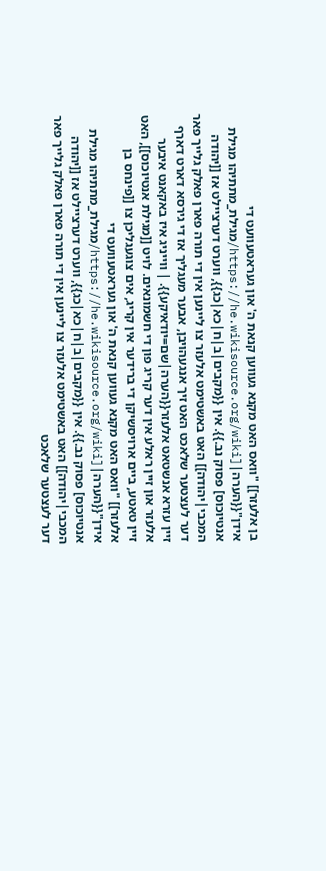בן אלעזר]] "וואס האט מקנא געווען קנאת ה' און געראטעוועט די אידן"{{הערה|[https://he.wikisource.org/wiki/מגילת_מתתיהו מגילת אנטיוכוס] פסוק נב.}}. אין {{מקבים|ב|ח|כא|כג}}, ווערט דערציילט אז [[יהודה המכבי|יהודה]] האט באשטימט אלעזר צו ליינען אין די תורה פארן פאלק גלייך פאר דער לעצטער שלאכט האט זיך אנגעהויבן, אבער מעגליך אז די גירסא דארט דארף זיין עזרא אנשטאט אלעזר{{הערה|שם=יודאיקע}}. | ווייניג איז באקאנט איבער אלעזר און זיין ראלע אין דער קריג פון די חשמונאים. לויט [[מגילת אנטיוכוס]], האט זיין טאטע, ביים ארויסשיקן די ברידער אין קריג, אים צוגעגליכן צו [[פינחס בן אלעזר]] "וואס האט מקנא געווען קנאת ה' און געראטעוועט די אידן"{{הערה|[https://he.wikisource.org/wiki/מגילת_מתתיהו מגילת אנטיוכוס] פסוק נב.}}. אין {{מקבים|ב|ח|כא|כג}}, ווערט דערציילט אז [[יהודה המכבי|יהודה]] האט באשטימט אלעזר צו ליינען אין די תורה פארן פאלק גלייך פאר דער לעצטער שלאכט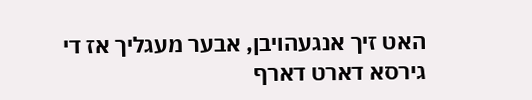האט זיך אנגעהויבן, אבער מעגליך אז די גירסא דארט דארף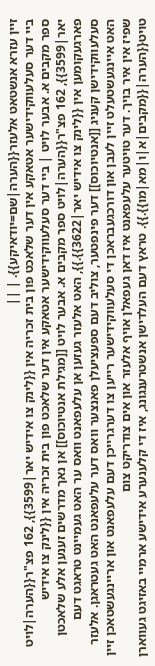זיין עזרא אנשטאט אלעזר{{הערה|שם=יודאיקע}}. | ||
ביי דער סעלעווקידישער אטאקע אין דער שלאכט פון בית זכריה אין {{לינק צו אידיש יאר|3599}}, 162 פצ"ר{{הערה|לויט ספר מקבים א. אבער לויט | ביי דער סעלעווקידישער אטאקע אין דער שלאכט פון בית זכריה אין {{לינק צו אידיש יאר|3599}}, 162 פצ"ר{{הערה|לויט ספר מקבים א. אבער לויט [[מגילת אנטיוכוס]] אן נאך מדרשים זענען אלע שלאכטן פארגעקומען אין {{לינק צו אידיש יאר|3622}}.}}, האט אלעזר געזען אן עלעפאנט וואס ער האט געמיינט טראגט דעם סעלעווקידישן קעניג [[אנטיוכוס]] דער פינפטער, צוליב דעם ספעציעלן פאנצער וואס דער עלעפאנט האט געטראגן. אלעזר האט איינגעשטעלט זיין לעבן און דורכגעבראכן די סעלעווקידישער רייען צו דערגרייכן דעם עלעפאנט און אריינגעשטאכן זיין שפיז אין איר בויך. דער טויטער עלעפאנט איז דאן געפאלן אויף אלעזר און אים צודריקט צום טויט{{הערה|{{מקבים|א|ו|מא|מו}}.}}. טראץ דעם העלדישן אנשטרענגונג, איז די קלענערע אידישע ארמיי באזיגט געווארן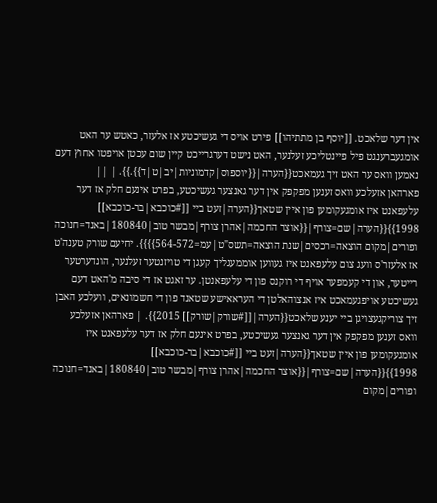אין דער שלאכט. [[יוסף בן מתתיהו]] פירט אויס די געשיכטע אז אלעזר, כאטש ער האט אומגעברענגט פיל פיינטליכע זעלנער, האט נישט דערגרייכט קיין שום עכטן אויפטו אחוץ דעם נאמען וואס ער האט זיך געמאכט{{הערה|{{יוספוס|קדמוניות|יב|ט|ד}}.}}. | ||
פארהאן אזעלכע וואס זענען מפקפק אין דער גאנצער געשיכטע, בפרט אינעם חלק אז דער עלעפאנט איז אומגעקומען פון איין שטאך{{הערה|זעט ביי [[#כוכבא|בר-כוכבא]] 1998}}{{הערה|שם=צורף|{{אוצר החכמה|אהרן צורף|מבשר טוב|180840|באנד=חנוכה ופורים|מקום הוצאה=רכסים|שנת הוצאה=תשס"ט|עמ=564-572}}}}. יחיעם שורק טענה'ט אז אלעזר'ס וועג צום עלעפאנט איז געווען אוממעגליך קעגן די טויזנטער זעלנער, הונדערטער רייטער, און די קעמפער אויף די רוקנס פון די עלעפאנטן. ער זאגט אז די סיבה מ'האט דעם געשיכטע אויפגעמאכט איז אנצוהאלטן די העראאישע שטאנד פון די חשמונאים, וועלכע האבן זיך צוריקגעצויגן ביי יענע שלאכט{{הערה|[[#שורק|שורק]] 2015}}. | פארהאן אזעלכע וואס זענען מפקפק אין דער גאנצער געשיכטע, בפרט אינעם חלק אז דער עלעפאנט איז אומגעקומען פון איין שטאך{{הערה|זעט ביי [[#כוכבא|בר-כוכבא]] 1998}}{{הערה|שם=צורף|{{אוצר החכמה|אהרן צורף|מבשר טוב|180840|באנד=חנוכה ופורים|מקום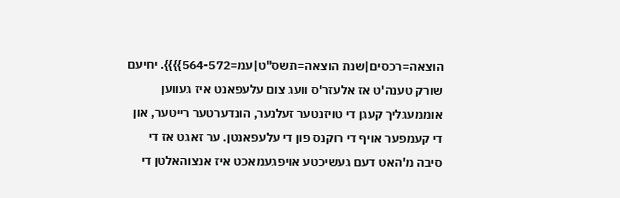הוצאה=רכסים|שנת הוצאה=תשס"ט|עמ=564-572}}}}. יחיעם שורק טענה'ט אז אלעזר'ס וועג צום עלעפאנט איז געווען אוממעגליך קעגן די טויזנטער זעלנער, הונדערטער רייטער, און די קעמפער אויף די רוקנס פון די עלעפאנטן. ער זאגט אז די סיבה מ'האט דעם געשיכטע אויפגעמאכט איז אנצוהאלטן די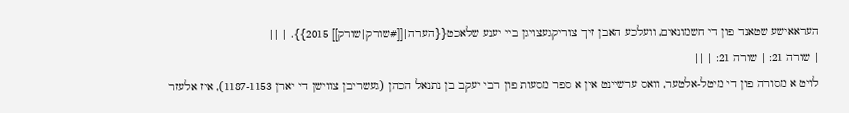העראאישע שטאנד פון די חשמונאים, וועלכע האבן זיך צוריקגעצויגן ביי יענע שלאכט{{הערה|[[#שורק|שורק]] 2015}}. | ||
| שורה 21: | שורה 21: | ||
לויט א מסורה פון די מיטל-אלטער, וואס ערשיינט אין א ספר מסעות פון רבי יעקב בן נתנאל הכהן (געשריבן צווישן די יארן 1187-1153), איז אלעזר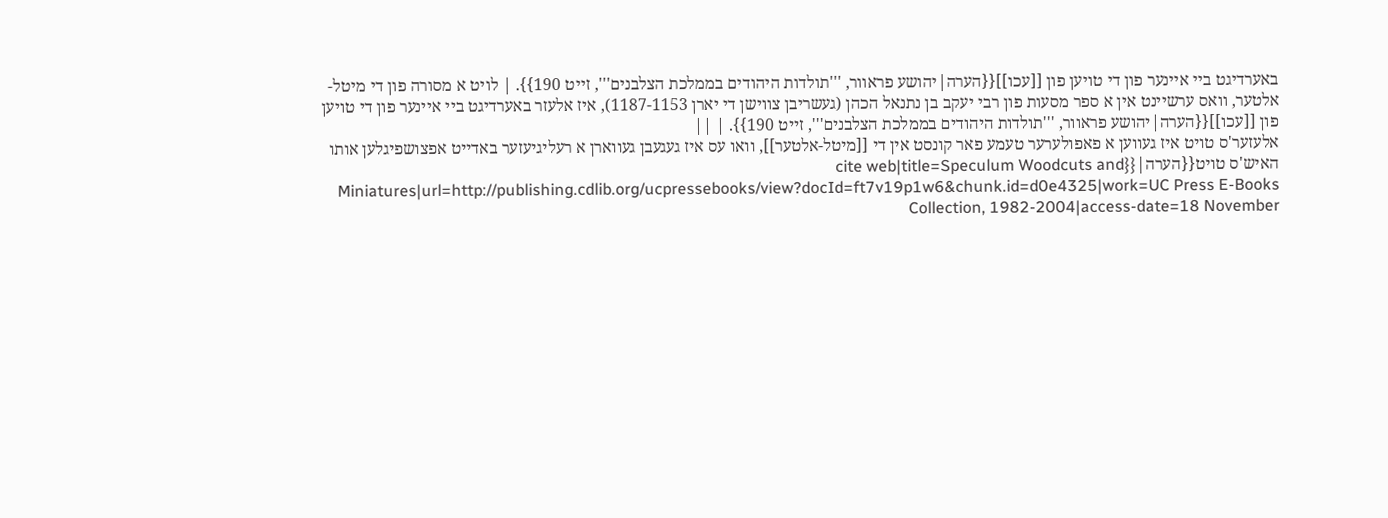באערדיגט ביי איינער פון די טויען פון [[עכו]]{{הערה|יהושע פראוור, '''תולדות היהודים בממלכת הצלבנים''', זייט 190}}. | לויט א מסורה פון די מיטל-אלטער, וואס ערשיינט אין א ספר מסעות פון רבי יעקב בן נתנאל הכהן (געשריבן צווישן די יארן 1187-1153), איז אלעזר באערדיגט ביי איינער פון די טויען פון [[עכו]]{{הערה|יהושע פראוור, '''תולדות היהודים בממלכת הצלבנים''', זייט 190}}. | ||
אלעזער'ס טויט איז געווען א פאפולערער טעמע פאר קונסט אין די [[מיטל-אלטער]], וואו עס איז געגעבן געווארן א רעליגיעזער באדייט אפצושפיגלען אותו האיש'ס טויט{{הערה|{{cite web|title=Speculum Woodcuts and Miniatures|url=http://publishing.cdlib.org/ucpressebooks/view?docId=ft7v19p1w6&chunk.id=d0e4325|work=UC Press E-Books Collection, 1982-2004|access-date=18 November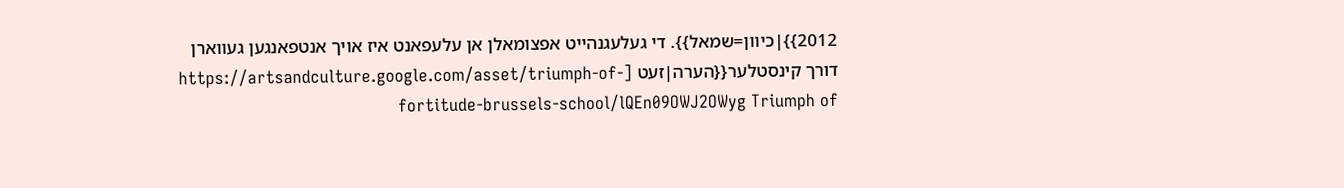2012}}|כיוון=שמאל}}. די געלעגנהייט אפצומאלן אן עלעפאנט איז אויך אנטפאנגען געווארן דורך קינסטלער{{הערה|זעט [https://artsandculture.google.com/asset/triumph-of-fortitude-brussels-school/lQEn09OWJ2OWyg Triumph of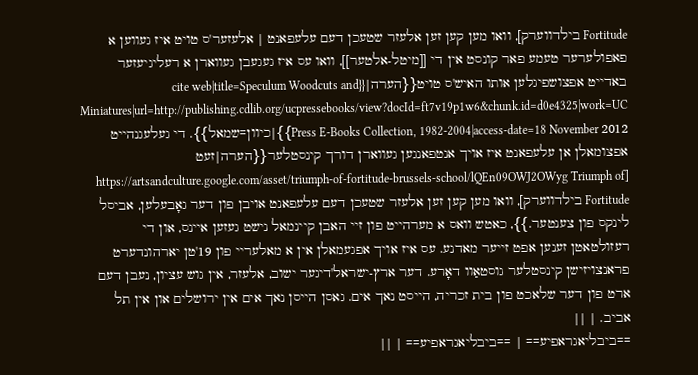Fortitude בילדווערק], וואו מען קען זען אלעזר שטעכן דעם עלעפאנט | אלעזער'ס טויט איז געווען א פאפולערער טעמע פאר קונסט אין די [[מיטל-אלטער]], וואו עס איז געגעבן געווארן א רעליגיעזער באדייט אפצושפיגלען אותו האיש'ס טויט{{הערה|{{cite web|title=Speculum Woodcuts and Miniatures|url=http://publishing.cdlib.org/ucpressebooks/view?docId=ft7v19p1w6&chunk.id=d0e4325|work=UC Press E-Books Collection, 1982-2004|access-date=18 November 2012}}|כיוון=שמאל}}. די געלעגנהייט אפצומאלן אן עלעפאנט איז אויך אנטפאנגען געווארן דורך קינסטלער{{הערה|זעט [https://artsandculture.google.com/asset/triumph-of-fortitude-brussels-school/lQEn09OWJ2OWyg Triumph of Fortitude בילדווערק], וואו מען קען זען אלעזר שטעכן דעם עלעפאנט אויבן פון דער גאָבעלען, אביסל לינקס פון צענטער.}}, כאטש וואס א מערהייט פון זיי האבן קיינמאל נישט געזען איינס, און די רעזולטאטן זענען אפט זייער מאדנע. עס איז אויך אפגעמאלן אין א מאלעריי פון 19'טן יארהונדערט פראנצויזישן קינסטלער גוסטאַוו דאָרע. דער ארץ-ישראל'דיגער ישוב, אלעזר, אין גוש עציון, נעבן דעם ארט פון דער שלאכט פון בית זכריה, הייסט נאך אים. גאסן הייסן נאך אים אין ירושלים און אין תל אביב. | ||
==ביבליאגראפיע== | ==ביבליאגראפיע== | ||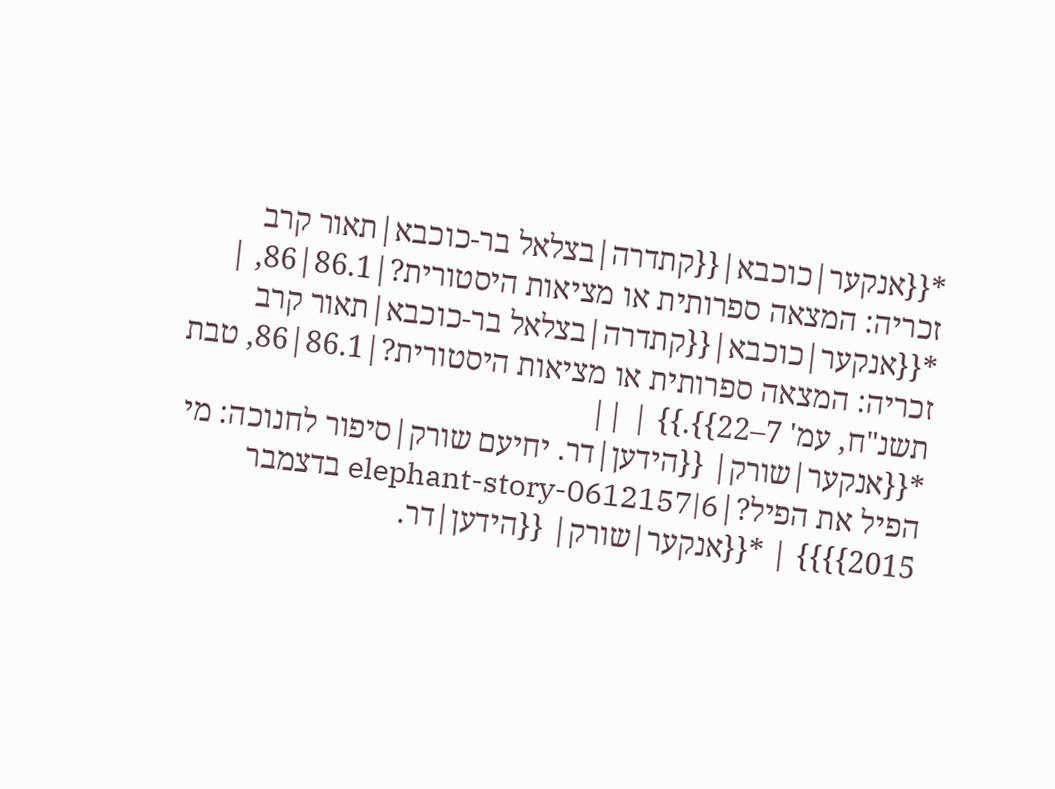*{{אנקער|כוכבא|{{קתדרה|בצלאל בר-כוכבא|תאור קרב זכריה: המצאה ספרותית או מציאות היסטורית?|86.1|86, | *{{אנקער|כוכבא|{{קתדרה|בצלאל בר-כוכבא|תאור קרב זכריה: המצאה ספרותית או מציאות היסטורית?|86.1|86, טבת תשנ"ח, עמ' 7–22}}.}} | ||
*{{אנקער|שורק| {{הידען|דר. יחיעם שורק|סיפור לחנוכה: מי הפיל את הפיל?|elephant-story-0612157|6 בדצמבר 2015}}}} | *{{אנקער|שורק| {{הידען|דר.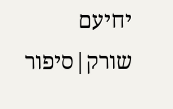יחיעם שורק|סיפור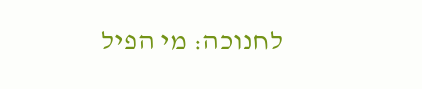לחנוכה: מי הפיל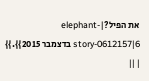את הפיל?|elephant-story-0612157|6 בדצמבר 2015}}.}} | ||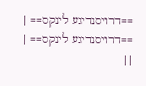==דרויסנדיגע לינקס== | ==דרויסנדיגע לינקס== | ||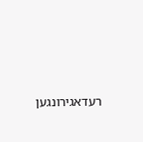רעדאגירונגען